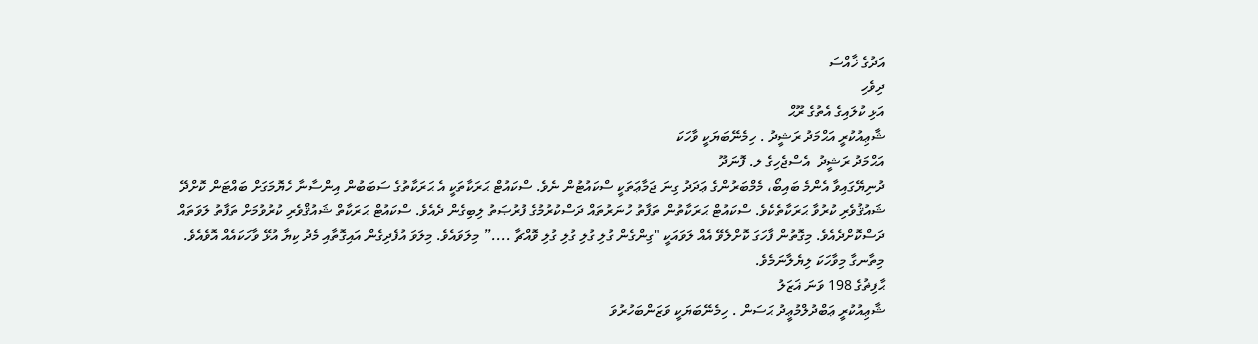އަދުގެ ޚާއްސަ
ދިވެހި
އަޅި ކުލައިގެ އެތުގެ ރޫޙް
ޝާޢިއުކުރީ އަޙްމަދު ރަޝީދު . ހިމެނޭބަޔަކީ ވާހަކަ
އަޙްމަދު ރަޝީދު  އެސްޖެހިގެ ލ. ފޮނަދޫ
ދުނިޔޭގައިވާ އެންމެ ބައިބޯ، މެމްބަރުންގެ ޢަދަދު ގިނަ ޖަމާޢަތަކީ ސްކައުޓުން ނެވެ. ސްކައުޓް ޙަރަކާތަކީ އެ ޙަރަކާތުގެ ސަބަބުން އިންސާނާ ހެޔޮމަގަށް ބައްޓަން ކޮށްދޭ ޝައުޤުވެރި ކުރުވާ ޙަރަކާތެކެވެ. ސްކައުޓް ޙަރަކާތުން ތަފާތު ހުނަރުތައް ދަސްކުރުމުގެ ފުރުޞަތު ލިބިގެން ދެއެވެ. ސްކައުޓް ޙަރަކާތް ޝައުޤްވެރި ކުރުވުމަށް ތަފާތު ލަވަތައް ދަސްކޮށްދެއެވެ. މިގޮތުން ފާހަގަ ކޮށްލެވޭ އެއް ލަވައަކީ "ގިންގެން ގުލި ގުލި ގުލި ގުލި ވޮއްޗާ ....” މިލަވައެވެ. މިލަވަ އުފެދިގެން އައިގޮތާއި މެދު ކިޔާ އުޅޭ ވާހަކައެއް އޮވެއެވެ. މިތާނގާ މިވާހަކަ ލިޔެލާނަމެވެ.
ޙާފިޡުގެ 198 ވަނަ ޣަޒަލު
ޝާޢިއުކުރީ ޢަބްދުލްމުޢީދު ޙަސަން . ހިމެނޭބަޔަކީ ވަޒަންބަހުރުވަ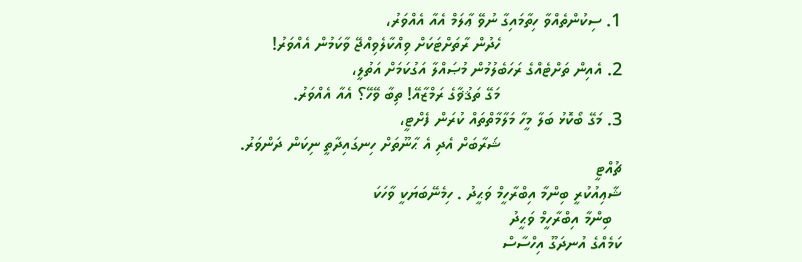1. ސިކުންތެއްވާ ހިތާމައިގާ ނުވޭ ޢާލަމް އެއާ އެއްވަރު،
                          ހެދުން ރާތަށްޓަކަށް ވިއްކާލެވިއްޖޭ ވާކަމުން އެއްވަރު!
2. އެއިން ތަށްޓެއްގެ ރަހަބެލުމުން މުޞައްލާ އަގުކަމަށް އަތުލީ،
                          މަގޭ ތަޤުޥާގެ ރަމްޒާއޭ! ތިބާ ވޭހޭ؟ އެއާ އެއްވަރު.
3. މަގޭ ބޯކޮޅު ބަލާ މީހާ މަލާމާތްތައް ކުރަން ފެށްޓީ،
                          ޝަރާބަށް އެދި އެ ޙާނޫތަށް ހިނގައިދާތީ ނިކަން ދަންވަރު.
ޗުއްޓީ
ޝާޢިއުކުރީ ބިންމާ އިބްރާހީމް ވަޙީދު . ހިމެނޭބަޔަކީ ވާހަކަ
  ބިންމާ އިބްރާހީމް ވަޙީދު
ކަމެއްގެ އުނދަގޫ އިހްސާސް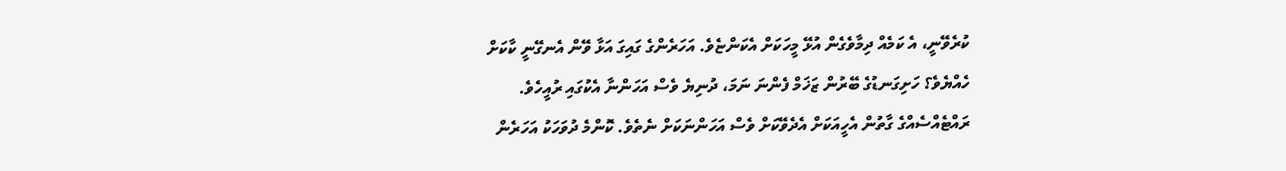ކުރެވޭނީ، އެ ކަމެއް ދިމާވެގެން އުޅޭ މީހަކަށް އެކަންޏެވެ. އަހަރެންގެ ގައިގަ އަޅާ ވޭން އެނގޭނީ ކާކަށް ހެއްޔެވެ؟ ހަށިގަނޑުގެ ބޭރުން ޒަޚަމް ފެންނަ ނަމަ، ދުނިޔެ ވެސް އަހަންނާ އެކުގައި ރުއީހެވެ. ރައްޓެއްސެއްގެ ގާތުން އެހީއަކަށް އެދެވޭކަށް ވެސް އަހަންނަކަށް ނެތެވެ. ކޮންމެ ދުވަހަކު އަހަރެން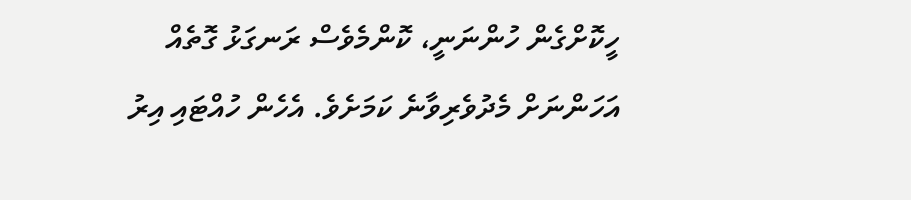ހީކޮށްގެން ހުންނަނީ، ކޮންމެވެސް ރަނގަޅު ގޮތެއް އަހަންނަށް މެދުވެރިވާނެ ކަމަށެވެ. އެހެން ހުއްޓައި އިރު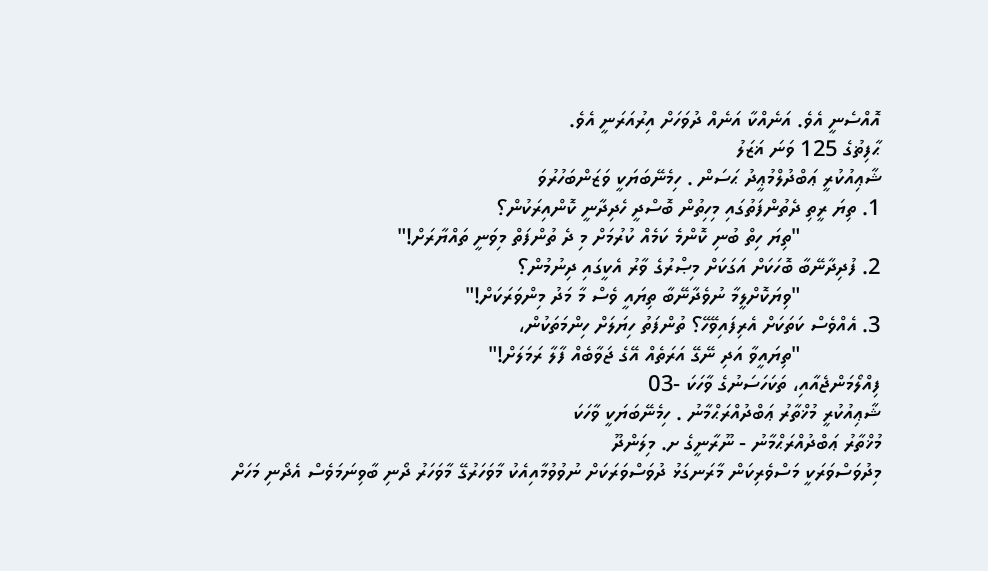އޮއްސެނީ އެވެ. އަނެއްކާ އަނެއް ދުވަހަށް އިރުއަރަނީ އެވެ.
ޙާފިޡުގެ 125 ވަނަ ޣަޒަލު
ޝާޢިއުކުރީ ޢަބްދުލްމުޢީދު ޙަސަން . ހިމެނޭބަޔަކީ ވަޒަންބަހުރުވަ
1. ތިޔަ ރީތި ދެތުންފަތުގައި މިހިތުން ބޮސްދީ ހެދިދާނީ ކޮންއިރަކުން؟
              "ތިޔަ ހިތް ބުނި ކޮންމެ ކަމެއް ކުރުމަށް މި ދެ ތުންފަތް މިވަނީ ތައްޔާރަށް!"
2. ފުދިދާނޭބާ ބޮހަކަށް އަގަކަށް މިޞްރުގެ ވާރު އެކީގައި ދިނުމުން؟
              "ވިޔަކޮށްލީމާ ނުވެދާނޭބާ ތިޔައީ ވެސް މާ މަދު މިންވަރަކަށް!"
3. އެއްވެސް ކަތަކަށް އެރިފައިވޭހޭ؟ ތުންފަތު ހިޔަލަށް ހިންމަތަކުން،
              "ތިޔައީވާ އަދި ނޭގޭ އަރަތެއް އޭގެ ޖަވާބެއް ފާލާ ރަމަލަށް!"
ފިއްލޯމަންޖެއާއި، ތަކަހަސަނުގެ ވާހަކަ -03
ޝާޢިއުކުރީ މުޚްތާރު ޢަބްދުއްރަޙްމާނު . ހިމެނޭބަޔަކީ ވާހަކަ
މުޚްތާރު ޢަބްދުއްރަޙްމާނު - ނޫރާނީގެ ށ. މިލަންދޫ
މިދުވަސްވަރަކީ މަސްވެރިކަން މާރަނގަޅު ދުވަސްވަރަކަށް ނުވުވުމާއިއެކު މާވަހަރުގޭ މާވަހަރު ދޯނި ބާވިނަމަވެސް އެދޯނި މަހަށް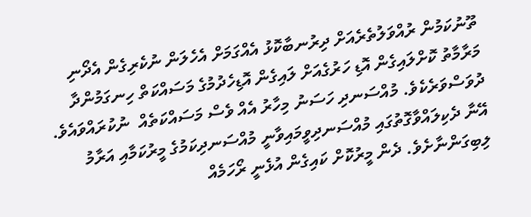ތޫނުކަމުން ރުއްވަލުތެރެއަށް ދިރުނބާކޮޅު އެއްގަމަށް އެހެލަން ނުކެރިގެން އެދޯނި މަރާމާތު ކޮށްލައިގެން އޮޑި ހަރުގެއަށް ލައިގެން އޮޑިހެދުމުގެ މަސައްކަތް ހިނގަމުންދާ ދުވަސްވަރެކެވެ. މުއްސަނދި ހަސަނު މިހާރު އެއް ވެސް މަސައްކަތެއް  ނުކުރައްވައެވެ. އޭނާ ދެކިލައްވާގޮތުގައި މުއްސަނދިވީމައިވާނީ މުއްސަނދިކަމުގެ މީރުކަމާއި އަރާމު ލިބިގަންނާށެވެ. ދެން މީރުކޮށް ކައިގެން އުޅެނީ ރޯހަމެއް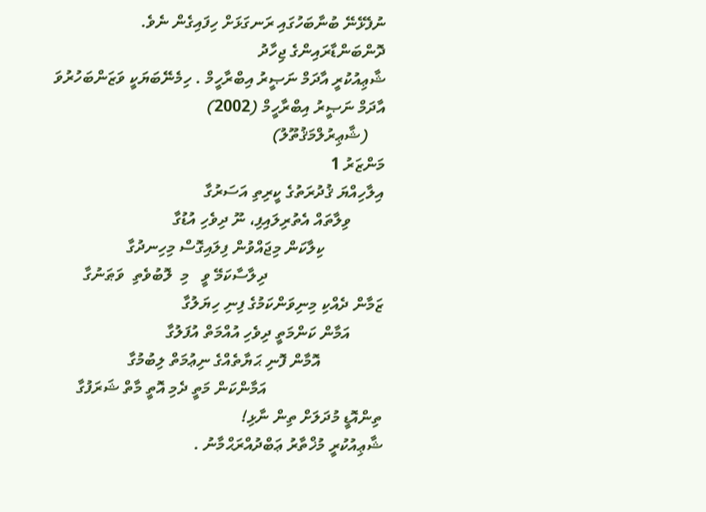ނުފެޅޭނޭ ބުނާބަހުގައި ރަނގަޅަށް ހިފައިގެން ނެވެ.
ދޮންބަންޑާރައިންގެ ޖިހާދު
ޝާޢިއުކުރީ އާދަމް ނަޞީރު އިބްރާހީމް . ހިމެނޭބަޔަކީ ވަޒަންބަހުރުވަ
އާދަމް ނަޞީރު އިބްރާހީމް (2002)
    (ޝާޢިރުލްމަޤުތޫލު)
މަންޒަރު 1
އިލާހިއްޔަ ޤުދުރަތުގެ ކީރިތި އަސަރުގާ
        ވިލާތައް އެތުރިލައިފި، ނޫ ދިވެހި އުޑުގާ
              ކިލާކަން މިޖައްވުން ފިލައިގޮސް މިހިނދުގާ
                            ދިލާސާކަމޭ ވީ   މި  ލޮބުވެތި  ވަޠަނުގާ
ޒަމާން ދެއްކި މިނިވަންކަމުގެ ފިނި ހިޔަލުގާ
        އަމާން ކަންމަތީ ދިވެހި އުއްމަތް އުފަލުގާ
               އޮމާން ފޮނި ޙަޔާތެއްގެ ނިޢުމަތް ލިބުމުގާ
                            އަމާންކަން މަތީ ދެމި އޮތީ މާތް ޝަރަފުގާ
ތިންއޮޑީ މުދަލަށް ތިން ނާޅި!
ޝާޢިއުކުރީ މުޚްތާރު ޢަބްދުއްރަޙްމާނު .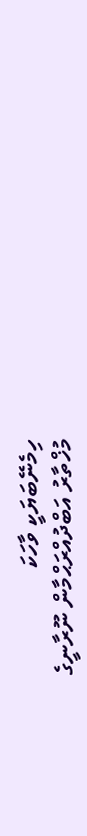ހިމެނޭބަޔަކީ ވާހަކަ
މުޚްތާރު އަބްދުއްރަޙްމާން ނޫރާނީގެ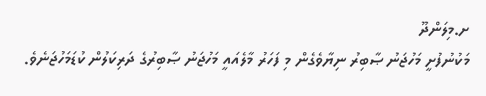ށ.މިލަންދޫ
މަކުނުފުށީ މަހުޖަނު ޞާބިރު ނިޔާވެގެން މި ފަހަރު މާލެއައީ މަހުޖަނު ޞާބިރުގެ ދަރިކަލުން ކުޑަމަހުޖަނެވެ.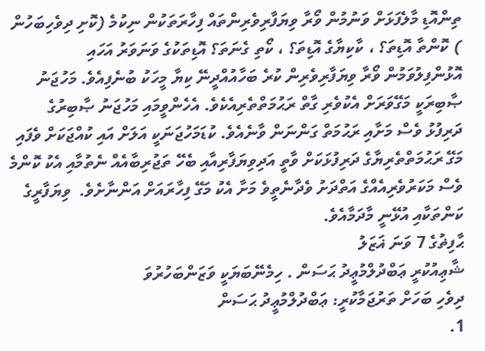ތިންއޮޑި މާލެފަޅަށް ވަނުމުން ވޯރާ ވިޔަފާރިވެރިންތައް ފިހާރަތަކުން ނިކުމެ (ކޮށި ދިވެހިބަހުން ) ކޮންތާ އޮޑިތަ؟ ، ކާކިޔާގެ އޮޑިތަ؟ ، ކޯތި ގެނަތަ؟ އޮޑިތަކުގެ ވަނަވަރު އަހައި އޮޅުންފިލުވަމުން ވޯރާ ވިޔަފާރިވެރިން ކުރެ ބަހާއުއްދީނޭ ކިޔާ މީހަކު ބުނެފިއެވެ. މަހުޖަނު ޞާބިރަކީ މަގޭވަރަށް އެކުވެރި ގާތް ރަޙުމަތްތެރިއެކެވެ. އެހެންވީމައި މަހުޖަނު ޞާބިރުގެ ދަރިފުޅު ވެސް މަށާއި ރަޙުމަތް ގަންނަން ވާނެއެވެ. ކުޑަމަހުޖަނަކީ އަލަށް އައި ކުއްޖަކަށް ވެފައި މަގޭ ރަޙުމަތްތެރިޔާގެ ދަރިފުޅަކަށް ވާތީ އަދިވިޔަފާރިއާއި ބެހޭ ތަޖުރިބާއެއް ނެތުމާއި އެކު ކޮންމެ ވެސް މަކަރުވެރިއެއްގެ އަތްދަށު ވެދާނެތީވެ މަށާ އެކު މަގޭ ފިހާރައަށް އަންނާށެވެ.  ވިޔަފާރީގެ ކަންތަކާއި އުޅޭނީ މާދަމާއެވެ.
ޙާފިޡުގެ 7 ވަނަ ޣަޒަލު
ޝާޢިއުކުރީ ޢަބްދުލްމުޢީދު ޙަސަން . ހިމެނޭބަޔަކީ ވަޒަންބަހުރުވަ
ދިވެހި ބަހަށް ތަރުޖަމާކުރީ: ޢަބްދުލްމުޢީދު ޙަސަން
1.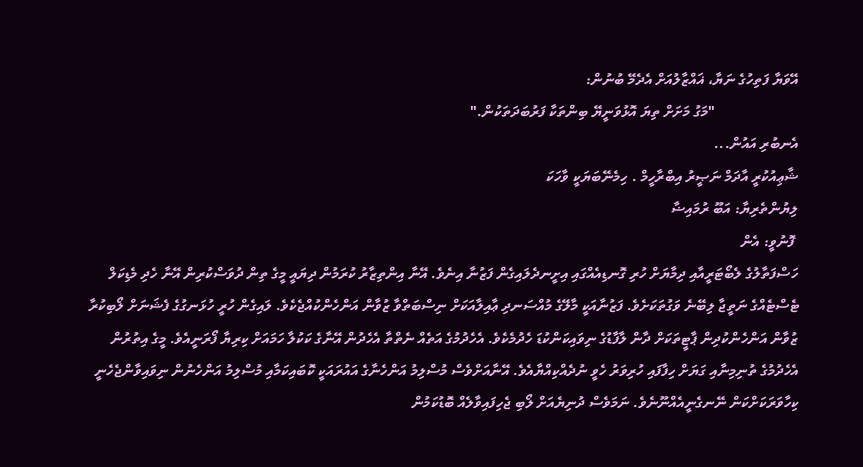އޭވަޔާ ފަތިހުގެ ނަޔާ، ޣައްޒާލުއަށް އެދެމޭ ބުނުން:
                       "މަގު މަށަށް ތިޔަ އޮޅުވަނީޔޭ ބިންތަކާ ފަރުބަދަތަކުން."
އެނބުރި އައުން...
ޝާޢިއުކުރީ އާދަމް ނަޞީރު އިބްރާހީމް . ހިމެނޭބަޔަކީ ވާހަކަ
ލިޔުންތެރިޔާ: އަބޫ ރުމައިޟާ
 ފޮނުވީ: އެން
ހަސްފަތާލުގެ ލެބޯޓަރީއާއި ދިމާޔަށް ހުރި ގޮނޑިއެއްގައި އިށީނދެލައިގެން ފަޒުނާ އިނެވެ. އޭނާ އިންތިޒާރު ކުރަމުން ދިޔައީ މީގެ ތިން ދުވަސްކުރިން އޭނާ ހެދި މެޑިކަލް ޓެސްޓެއްގެ ނަތީޖާ ލިބޭނެ ވަގުތަކަށެވެ. ފަޒުނާއަކީ މާލޭގެ މުއްސަނދި ޢާއިލާއަކަށް ނިސްބަތްވާ ޒުވާން އަންހެންކުއްޖެކެވެ. ލައިގެން ހުރީ ހުޅަނގުގެ ފެޝަނަށް ލޯބިކުރާ ޒުވާން އަންހެންކުދިން ޕާޓީތަކަށް ދާން ލާފާޑުގެ ނިވައިކަންކުޑަ ހެދުމެކެވެ. އެހެދުމުގެ އަތެއް ނެތްތާ އެހެދުން އޭނާގެ ކަކުލާ ހަމައަށް ކިރިޔާ ފޯރަނީއެވެ. މީގެ އިތުރުން އެހެދުމުގެ ތުނިމިނާއި ގަޔަށް ހިފާފައި ހުރިވަރު ހެވީ ނުދެއްކިއްޔާއެވެ. އޭނާއަށްވެސް މުސްލިމު އަންހެނާގެ އައުރައަކީ ކޮބައިކަމާއި މުސްލިމު އަންހެނުން ނިވައިވާންޖެހެނީ ކިހާވަރަކަށްކަން ނޭނގެނީއެއްނޫނެވެ. ނަމަވެސް ދުނިޔެއަށް ލޯބި ޖެހިފައިވާލެއް ބޮޑުކަމުން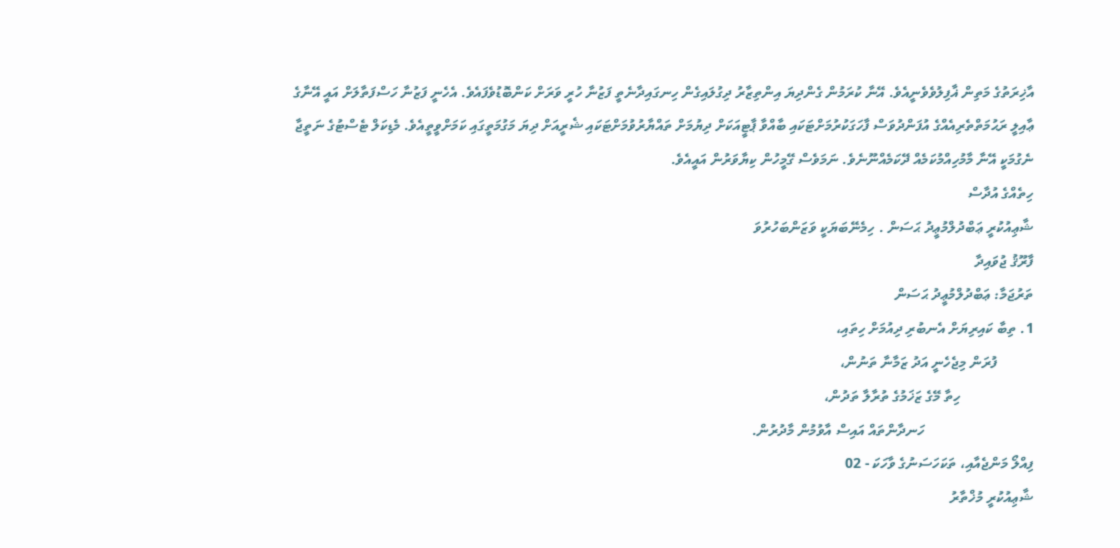އާޚިރަތުގެ މަތިން ޣާފިލުވެވެނީއެވެ. އޭނާ ކުރަމުން ގެންދިޔަ އިންތިޒާރު ދިގުލައިގެން ހިނގައިދާނެތީ ފަޒުނާ ހުރީ ވަރަށް ކަންބޮޑުވެފައެވެ. އެހެނީ ފަޒުނާ ހަސްފަތާލަށް އައީ އޭނާގެ ޢާއިލީ ރަޙުމަތްތެރިއެއްގެ އުފަންދުވަސް ފާހަގަކުރުމަށްޓަކައި ބާއްވާ ޕާޓީއަކަށް ދިޔުމަށް ތައްޔާރުވުމަށްޓަކައި ޝެރީއަށް ދިޔަ މަގުމަތީގައި ކަމަށްވީތީއެވެ. މެޑިކަލް ޓެސްޓުގެ ނަތީޖާ ނެގުމަކީ އޭނާ މާމުހިއްމުކަމެއް ދޭކަމެއްނޫނެވެ. ނަމަވެސް ގޭމީހުން ކިޔާވަރުން އައީއެވެ.
ހިތެއްގެ އުދާސް
ޝާޢިއުކުރީ ޢަބްދުލްމުޢީދު ޙަސަން . ހިމެނޭބަޔަކީ ވަޒަންބަހުރުވަ
ފާރޫޤު ޖުވައިދާ
ތަރުޖަމާ: ޢަބްދުލްމުޢީދު ޙަސަން
1. ތިބާ ކައިރިޔަށް އެނބުރި ދިއުމަށް ހިތައި،
          ފުރަން މިޖެހެނީ އަދު ޒަމާނާ ތަނުން،
                    ހިތާ މޭގެ ޒަޚަމުގެ ތުރާލާ ތަދުން،
                              ހަނދާންތައް އައިސް އާވުމުން މާދުރުން.
ފިއްލޯ މަންޖެއާއި، ތަކަހަސަނުގެ ވާހަކަ - 02
ޝާޢިއުކުރީ މުޚްތާރު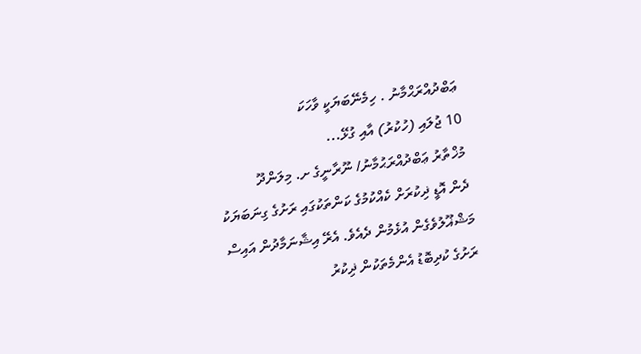ޢަބްދުއްރަޙްމާނު . ހިމެނޭބަޔަކީ ވާހަކަ
10 ޖުލައި (ހުކުރު) އާއި ގުޅޭ...
މުޚްތާރު ޢަބްދުއްރަޙުމާނު/ ނޫރާނީގެ ށ. މިލަންދޫ
ދެން އޮޑީ ޛިކުރަށް ކެއްކުމުގެ ކަންތަކުގައި ރަށުގެ ގިނަބަޔަކު މަޝްޣޫލުވެގެން އުޅެމުން ދެއެވެ. އެރޭ އިޝާނަމާދުން އައިސް ރަށުގެ ކުދިބޮޑު އެންމެތަކުން ޛިކުރު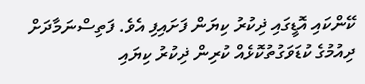ކޭންކައި އޮޑީގައި ޛިކުރު ކިޔަން ފަށައިފި އެވެ. ފަތިސްނަމާދަށް ދިއުމުގެ ކުޑަވަގުތުކޮޅެއް ކުރިން ޛިކުރު ކިޔައި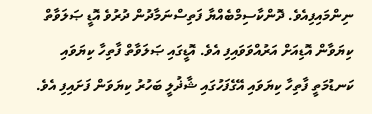ނިންމައިފިއެވެ. ދޮންކާސިމްބެއްޔާ ފަތިސްނަމާދުން ދުރުވެ އޮޑީ ޞަލަވާތް ކިޔަވާން އޮޑިއަށް އަރުއްވަވައިފި އެވެ. އޮޑީގައި ޞަލަވާތް ފާތިހާ ކިޔަވައި ކަނޑުމަތީ ފާތިހާ ކިޔަވައި އޭގެފަހުގައި ޝާޛުލީ ބަހުރު ކިޔަވަން ފަށައިފި އެވެ.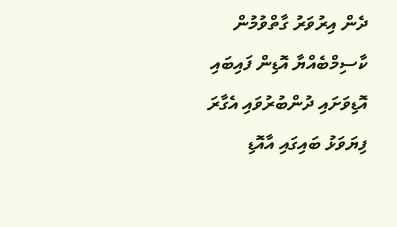ދެން އިރުވަރު ގާތްވުމުން ކާސިމްބެއްޔާ އޮޑިން ފައިބައި އޮޑިވަށައި ދުންބުރުވައި އެގާރަ ފިޔަވަޅު ބައިގައި އާއޮޑި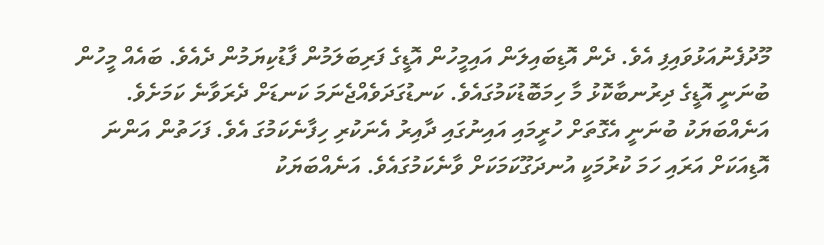މޫދުފެނުއަޅުވައިފި އެވެ. ދެން އޮޑިބައިލަން އައިމީހުން އޮޑީގެ ފަރިބަލަމުން ފާޑުކިޔަމުން ދެއެވެ. ބައެއް މީހުން ބުނަނީ އޮޑީގެ ދިރުނބާކޮޅު މާ ހިމަބޮޑުކަމުގައެވެ. ކަނޑުގަދަވެއްޖެނަމަ ކަނޑަށް ދެރަވާނެ ކަމަށެވެ. އަނެއްބަޔަކު ބުނަނީ އެގޮތަށް ހުރީމައި އައިނުގައި ދާއިރު އެނަކުރި ހިފާނެކަމުގަ އެވެ. ފަހަތުން އަންނަ އޮޑިއަކަށް އަރައި ހަމަ ކުރުމަކީ އުނދަގޫކަމަކަށް ވާނެކަމުގައެވެ. އަނެއްބަޔަކު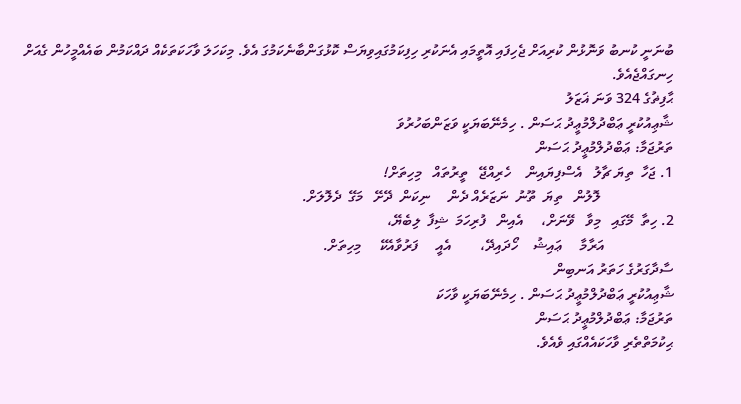ބުނަނީ ކުނބު ވަނޮޅުން ކުރިއަށް ޖެހިފައި އޮތީމައި އެނަކުރި ހިފިކަމުގައިވިޔަސް ކޮޅުގަންބާނެކަމުގަ އެވެ. މިކަހަލަ ވާހަކަތަކެއް ދައްކަމުން ބައެއްމީހުން ގެއަށް ހިނގައްޖެއެވެ.
ޙާފިޡުގެ 324 ވަނަ ޣަޒަލު
ޝާޢިއުކުރީ ޢަބްދުލްމުޢީދު ޙަސަން . ހިމެނޭބަޔަކީ ވަޒަންބަހުރުވަ
ތަރުޖަމާ: ޢަބްދުލްމުޢީދު ޙަސަން
1. ޖަހާ  ތިޔަ ޗާލު   އެސްފިޔައިން    ހެރިއްޖޭ   ތީރުތައް   މިހިތަށް!
                    ލޮލުން   ތިޔަ  ތޫނު  ނަޒަރެއް ދެން     ނިކަން  ދޭށޭ   މަގޭ  ދެލޮލަށް.
2. ހިތާ  މޭގައި   މިވާ   ވޭނަށް،     އެއިން   ފުރިހަމަ  ޝިފާ  ލިބެޔޭ،
                   އަރާމާ     ޢައިޝު    ހޯދައިދޭ،        އެއީ     ފަރުވާއެކޭ     މިހިތަށް.
ސާދާގަރުގެ ހަތަރު އަނބިން
ޝާޢިއުކުރީ ޢަބްދުލްމުޢީދު ޙަސަން . ހިމެނޭބަޔަކީ ވާހަކަ
ތަރުޖަމާ: ޢަބްދުލްމުޢީދު ޙަސަން
ޙިކުމަތްތެރި ވާހަކައެއްގައި ވެއެވެ.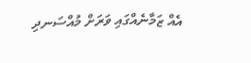އެއް ޒަމާނެއްގައި ވަރަށް މުއްސަނދި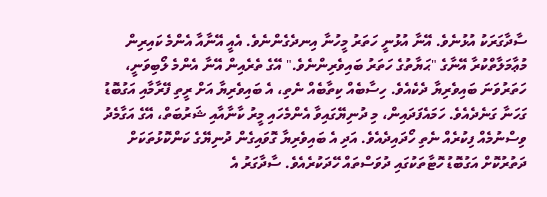ސާދާގަރަކު އުޅުނެވެ. އޭނާ އުޅުނީ ހަތަރު މީހުނާ އިނދެގެންނެވެ. އެއީ އޭނާއާ އެންމެ ކައިރިން މުޢާމަލާތްކުރާ އޭނާގެ "ޙަޔާތުގެ ހަތަރު ބައިވެރިންނެވެ." އޭގެ ތެރެއިން އޭނާ އެންމެ ލޯބިވަނީ، ހަތަރުވަނަ ބައިވެރިޔާ ދެކެއެވެ. ހިސާބެއް ކިތާބެއް ނެތި، އެ ބައިވެރިޔާ އަށް ރީތި ފޭރާމާއި އަގުބޮޑު ގަހަނާ ގަނެދެއެވެ. ހަމައެފަދައިން، މި ދުނިޔޭގައިވާ އެންމެހައި މީރު ކާނާއާއި ޝަރުބަތް، އޭގެ އަގާމެދު ވިސްނުމެއް ފިކުރެއް ނެތި ހޯދައިދެއެވެ. އަދި އެ ބައިވެރިޔާ ގޮވައިގެން ދުނިޔޭގެ ކަންކޮޅުތަކަށް ދަތުރުކޮށް އަގުބޮޑު ހޮޓާތަކުގައި ދުވަސްތައް ހޭދަކުރެއެވެ. ސާދާގަރު އެ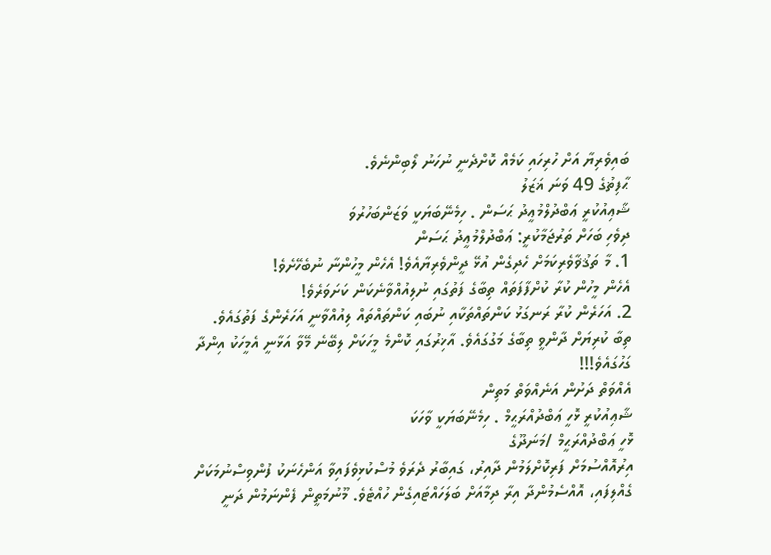ބައިވެރިޔާ އަށް ހުރިހައި ކަމެއް ކޮށްދެނީ ނުހަނު ލޯބިންނެވެ.
ޙާފިޡުގެ 49 ވަނަ ޣަޒަލު
ޝާޢިއުކުރީ ޢަބްދުލްމުޢީދު ޙަސަން . ހިމެނޭބަޔަކީ ވަޒަންބަހުރުވަ
ދިވެހި ބަހަށް ތަރުޖަމާކުރީ: ޢަބްދުލްމުޢީދު ޙަސަން
1. މާ ތަޤުޥާވެރިކަމަށް ހެދިގެން އުޅޭ ދީންވެރިޔާއެވެ! އެހެން މީހުންނާ ނުބެހޭށެވެ!
އެހެން މީހުން ކުރާ ކުށްފާފަތައް ތިބާގެ ފަތުގައި ނުލިއުއްވާނެކަން ކަށަވަރެވެ!
2. އަހަރެން ކުރާ ރަނގަޅު ކަންތައްތަކާއި ނުބައި ކަންތައްތައް ލިއުއްވާނީ އަހަރެންގެ ފަތުގައެވެ.
ތިބާ ކުރިޔަށް ދާންވީ ތިބާގެ މަގުގައެވެ. އާޚިރުގައި ކޮންމެ މީހަކަށް ލިބޭނެ މޭވާ އަޅާނީ އެމީހަކު އިންދާ ގަހުގައެވެ!!!
އެއްވަތް ދަށުން އަނެއްވަތް މަތިން
ޝާޢިއުކުރީ ޅޮހީ ޢަބްދުއްރަޙީމް . ހިމެނޭބަޔަކީ ވާހަކަ
ޅޮހީ ޢަބްދުއްރަޙީމް /މަނަދޫގެ
އިރުއޮއްސުމަށް ފަރިކޮށްލަމުން ދާއިރު، ގައިބާރު ދެރަވެ މުސްކުޅިވެފައިވާ އަންހެނަކު ފުންވިސްނުމަކަށް ގެއްލިފައި، އޮއްސެމުންދާ އިރާ ދިމާއަށް ބަލަހައްޓައިގެން ހުއްޓެވެ. މޫނުމަތީން ފެންނަމުން ދަނީ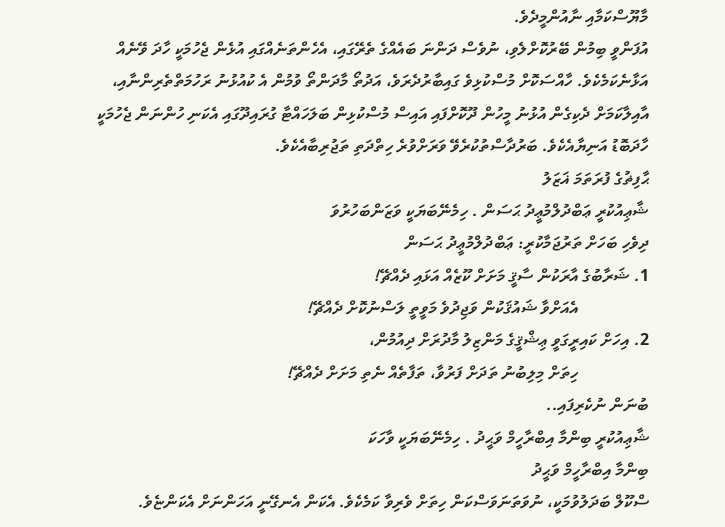މާޔޫސްކަމާއި ނާއުންމީދެވެ.
އުފަންވީ ބިމުން ބޭރުކޮށްލެވި، ނުވެސް ދަންނަ ބައެއްގެ ތެރޭގައި، އެހެންތަނެއްގައި އުޅެން ޖެހުމަކީ ހާދަ ވޭނެއް އަޅާނެކަމެކެވެ. ހާއްސަކޮށް މުސްކުޅިވެ ގައިބާރުދެރަވެ، އަދުތޯ މާދަންތޯ ވުމުން އެ ކުއުޅުނު ރަހުމަތްތެރިންނާއި، އާއިލާކަމަށް ދެކިގެން އުޅުނު މީހުން ދޫކޮށްފައި އައިސް މުސްކުޅިން ބަލަހައްޓާ ގުރައިދޫގައި އެކަނި ހުންނަން ޖެހުމަކީ ހާދަބޮޑު އަނިޔާއެކެވެ. ބަރުދާސްތުކުރެވޭ ވަރަށްވުރެ ހިތްދަތި ތަޖުރިބާއެކެވެ.
ޙާފިޡުގެ ފުރަތަމަ ޣަޒަލު
ޝާޢިއުކުރީ ޢަބްދުލްމުޢީދު ޙަސަން . ހިމެނޭބަޔަކީ ވަޒަންބަހުރުވަ
ދިވެހި ބަހަށް ތަރުޖަމާކުރީ: ޢަބްދުލްމުޢީދު ޙަސަން
1. ޝަރާބުގެ އާރަކުން ސާޤީ މަށަށް ކޫޒެއް އަޅައި ދެއްޗޭ!
                 އެއަށްވާ ޝައުޤަކުން ވަޖިދުވެ މަވީތީ ލަސްނުކޮށް ދެއްޗޭ!
2. އިހަށް ކައިރީގަވީ ޢިޝްޤީގެ މަންޒިލު މާދުރަށް ދިއުމުން،
                 ހިތަށް މިލިބުނު ތަދަށް ފަރުވާ، ތަފާތެއް ނެތި މަށަށް ދެއްޗޭ!
ބުނަން ނުކެރިފައި..
ޝާޢިއުކުރީ ބިންމާ އިބްރާހީމް ވަޙީދު . ހިމެނޭބަޔަކީ ވާހަކަ
ބިންމާ އިބްރާހީމް ވަޙީދު
ސްކޫލް ބަދަލުވުމަކީ، ނުވަތަނަވަސްކަން ހިތަށް ވެރިވާ ކަމެކެވެ. އެކަން އެނގޭނީ އަހަންނަށް އެކަންޏެވެ.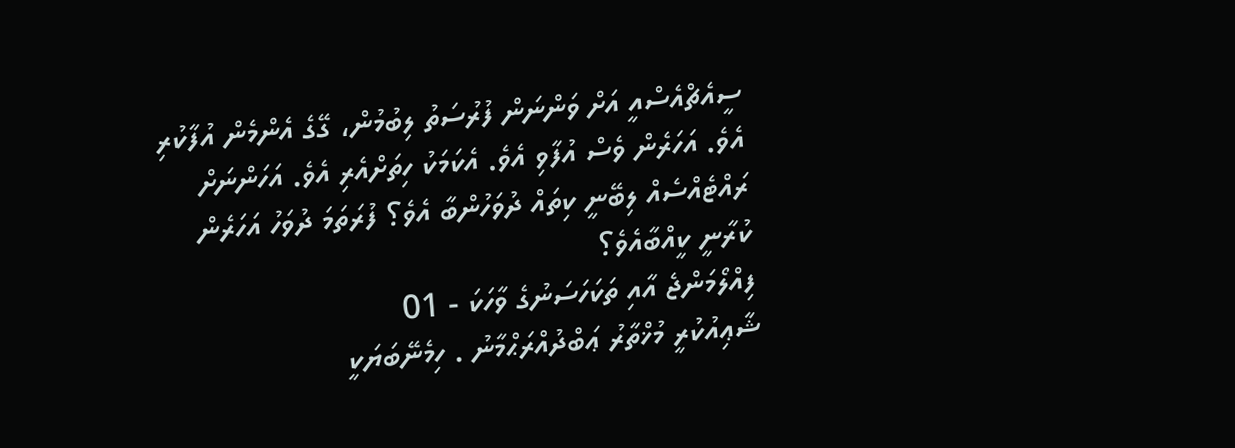ސީއެޗްއެސްއީ އަށް ވަންނަން ފުރުސަތު ލިބުމުން، ގޭގެ އެންމެން އުފާކުރި އެވެ. އަހަރެން ވެސް އުފާވި އެވެ. އެކަމަކު ހިތަށްއެރި އެވެ. އަހަންނަށް ރައްޓެއްސެއް ލިބޭނީ ކިތައް ދުވަހުންބާ އެވެ؟ ފުރަތަމަ ދުވަހު އަހަރެން ކުރާނީ ކީއްބާއެވެ؟
ފިއްލޯމަންޖެ އާއި ތަކަހަސަނުގެ ވާހަކަ - 01
ޝާޢިއުކުރީ މުޚްތާރު ޢަބްދުއްރަޙްމާނު . ހިމެނޭބަޔަކީ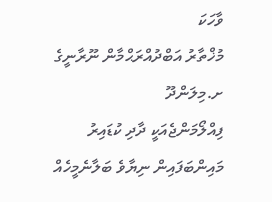ވާހަކަ
މުޚްތާރު އަބްދުއްރަޙްމާން ނޫރާނީގެ ށ.މިލަންދޫ
ފިއްލޯމަންޖެއަކީ ދާދި ކުޑައިރު މައިންބަފައިން ނިޔާވެ ބަލާނެމީހެއް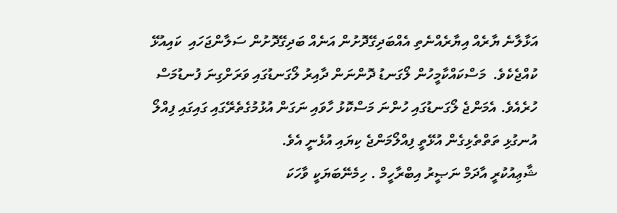އަޅާލާނެ ޔާރެއް އިޔާރެއްނެތި އެއްބަދިގޭދޮށުން އަނެއް ބަދިގޭދޮށުން ސަލާންޖަހައި  ކައިއުޅޭ ކުއްޖެކެވެ.  މަސްކައްކާމީހުން ލޯގަނޑު ދޮންނަން ދާއިރު ލޯގަނޑުގައި ވަރަށްގިނަ ފުނޑުމަސް ހުރެއެވެ. އެމަންޖެ ލޯގަނޑުގައި ހުންނަ މަސްކޮޅު ހާވައި ނަގަން އުޅުމުގެތެރޭގައި ގައިގައި ފިއްލޯ އުނގުޅި ތަތްތެޅިގެން އުޅޭތީ ފިއްލޯމަންޖެ ކިޔައި އުޅެނީ އެވެ.
ޝާޢިއުކުރީ އާދަމް ނަޞީރު އިބްރާހީމް . ހިމެނޭބަޔަކީ ވާހަކަ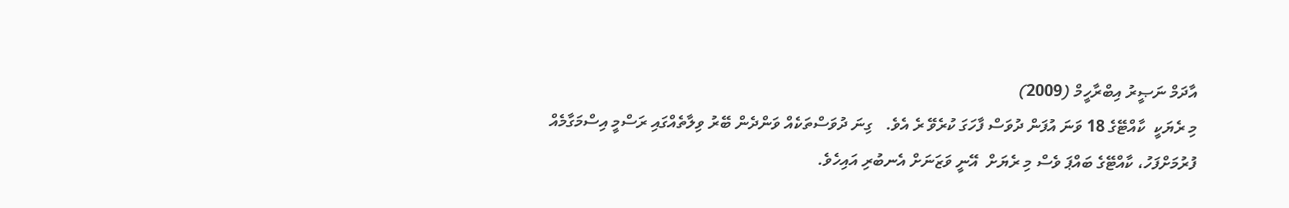އާދަމް ނަޞީރު އިބްރާހީމް (2009)
މި ރެޔަކީ  ކާއްޓޭގެ 18 ވަނަ އުފަން ދުވަސް ފާހަގަ ކުރެވޭ ރެ އެވެ.   ގިނަ ދުވަސްތަކެއް ވަންދެން ބޭރު ވިލާތެއްގައި ރަސްމީ އިސްމަގާމެއް ފުރުމަށްފަހު، ކާއްޓޭގެ ބައްޕަ ވެސް މި ރެޔަށް  އޭނީ ވަޒަނަށް އެނބުރި އައިހެވެ.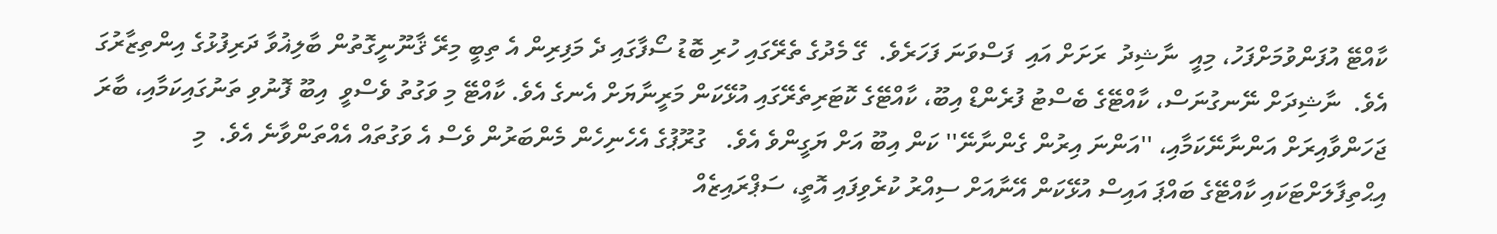ކާއްޓޭ އުފަންވުމަށްފަހު، މިއީ  ނާޝިދު  ރަށަށް އައި  ފަސްވަނަ ފަހަރެވެ.  ގޭ މެދުގެ ތެރޭގައި ހުރި ބޮޑު ސޯފާގައި ދެ މަފިރިން އެ ތިބީ މިރޭ ޤާނޫނީގޮތުން ބާލިޣުވާ ދަރިފުޅުގެ އިންތިޒާރުގަ އެވެ.  ނާޝިދަށް ނޭނގުނަސް، ކާއްޓޭގެ ބެސްޓު ފުރެންޑް އިބޫ، ކާއްޓޭގެ ކޮޓަރިތެރޭގައި އުޅޭކަން މަރީނާޔަށް އެނގެ އެވެ. ކާއްޓޭ މި ވަގުތު ވެސްވީ  އިބޫ ފޮނުވި ތަނުގައިކަމާއި، ބާރަ ޖަހަންވާއިރަށް އަންނާނޭކަމާއި، ''އަންނަ އިރުން ގެންނާނޭ'' ކަން އިބޫ އަށް ޔަގީންވެ އެވެ.   ގުރޫޕުގެ އެހެނިހެން މެންބަރުން ވެސް އެ ވަގުތައް އެއްތަންވާނެ އެވެ.  މި އިޙްތިފާލަށްޓަކައި ކާއްޓޭގެ ބައްޕަ އައިސް އުޅޭކަން އޭނާއަށް ސިއްރު ކުރެވިފައި އޮތީ، ސަޕްރައިޒެއް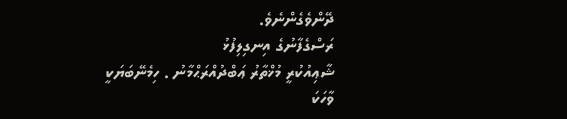ދޭންވެގެންނެވެ.
ރަސްގެފާނުގެ އިނގިލިފުޅު
ޝާޢިއުކުރީ މުޚްތާރު ޢަބްދުއްރަޙްމާނު . ހިމެނޭބަޔަކީ ވާހަކަ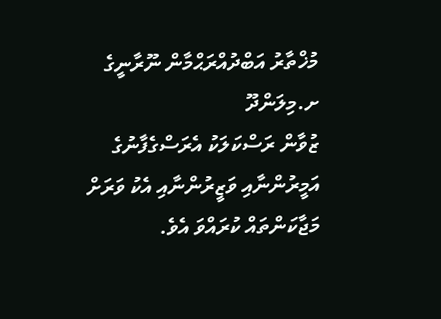މުޚްތާރު އަބްދުއްރަޙްމާން ނޫރާނީގެ ށ.މިލަންދޫ
ޒުވާން ރަސްކަލަކު އެރަސްގެފާނުގެ އަމީރުންނާއި ވަޒީރުންނާއި އެކު ވަރަށް މަޖާކަންތައް ކުރައްވަ އެވެ.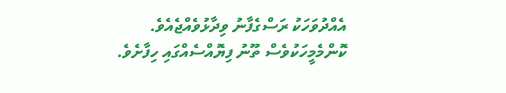އެއްދުވަހަކު ރަސްގެފާނު ވިދާޅުވެއްޖެއެވެ. ކޮންމެމީހަކުވެސް ތޫނު ފިޔޮއްސެއްގައި ހިފާށެވެ.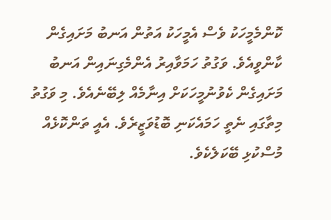ކޮންމެމީހަކު ވެސް އެމީހަކު އަތުން އަނބު މަށައިގެން ކާންވީއެވެ. ވަގުތު ހަމަވާއިރު އެންމެގިނައިން އަނބު މަށައިގެން ކެވުނުމީހަކަށް އިނާމެއް ލިބޭނެއެވެ. މި ވަގުތު މިތާގައި ނެތީ ހަމައެކަނި ބޮޑުވަޒީރެވެ. އެއީ ތަންކޮޅެއް މުސްކުޅި ބޭކަލެކެވެ.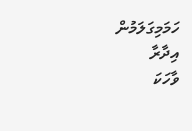ހަމަމިގަލަމުން
އިދާރާ
ވާހަކަ